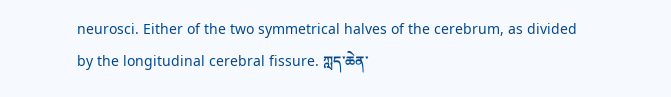neurosci. Either of the two symmetrical halves of the cerebrum, as divided by the longitudinal cerebral fissure. ཀླད་ཆེན་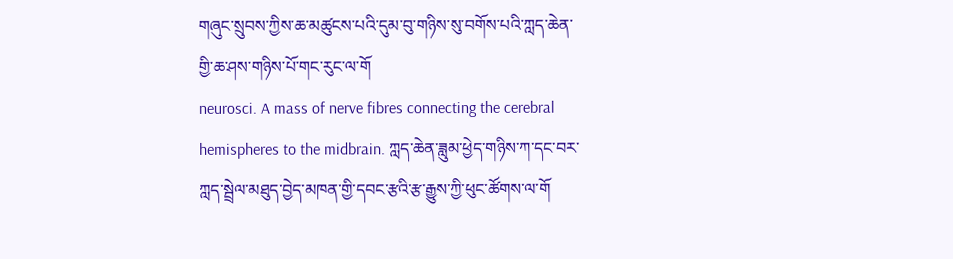གཞུང་སྲུབས་ཀྱིས་ཆ་མཚུངས་པའི་དུམ་བུ་གཉིས་སུ་བགོས་པའི་ཀླད་ཆེན་གྱི་ཆ་ཤས་གཉིས་པོ་གང་རུང་ལ་གོ
neurosci. A mass of nerve fibres connecting the cerebral hemispheres to the midbrain. ཀླད་ཆེན་ཟླུམ་ཕྱེད་གཉིས་ཀ་དང་བར་ཀླད་སྦྲེལ་མཐུད་བྱེད་མཁན་གྱི་དབང་རྩའི་རྩ་རྒྱུས་ཀྱི་ཕུང་ཚོགས་ལ་གོ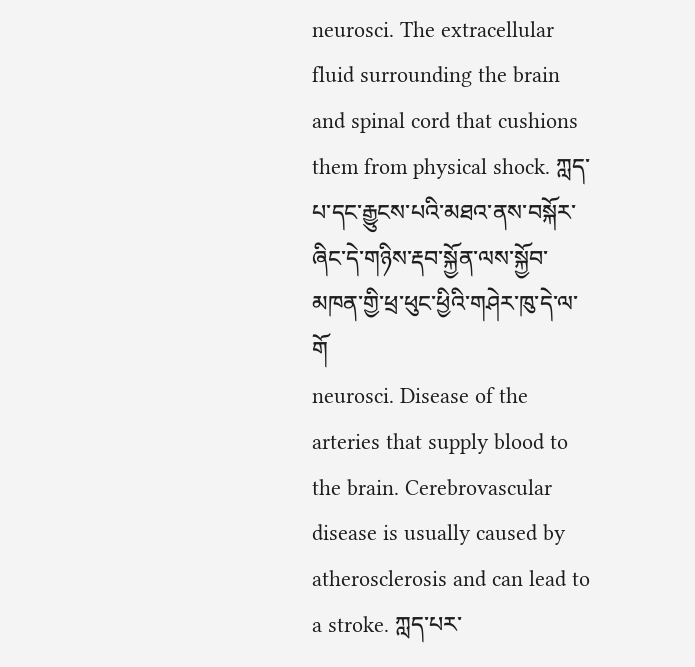neurosci. The extracellular fluid surrounding the brain and spinal cord that cushions them from physical shock. ཀླད་པ་དང་རྒྱུངས་པའི་མཐའ་ནས་བསྐོར་ཞིང་དེ་གཉིས་རྡབ་སྐྱོན་ལས་སྐྱོབ་མཁན་གྱི་ཕྲ་ཕུང་ཕྱིའི་གཤེར་ཁུ་དེ་ལ་གོ
neurosci. Disease of the arteries that supply blood to the brain. Cerebrovascular disease is usually caused by atherosclerosis and can lead to a stroke. ཀླད་པར་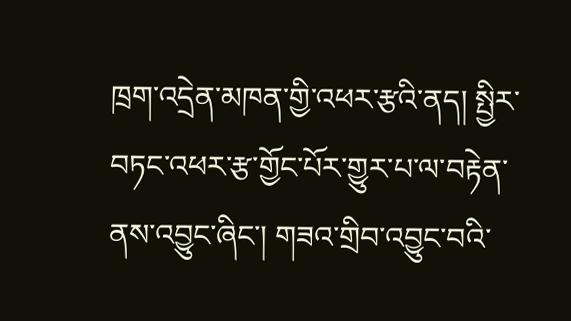ཁྲག་འདྲེན་མཁན་གྱི་འཕར་རྩའི་ནད། སྤྱིར་བཏང་འཕར་རྩ་གྱོང་པོར་གྱུར་པ་ལ་བརྟེན་ནས་འབྱུང་ཞིང་། གཟའ་གྲིབ་འབྱུང་བའི་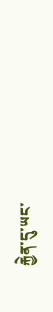རྐྱེན་དུ་ཡང་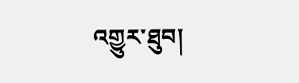འགྱུར་ཐུབ།